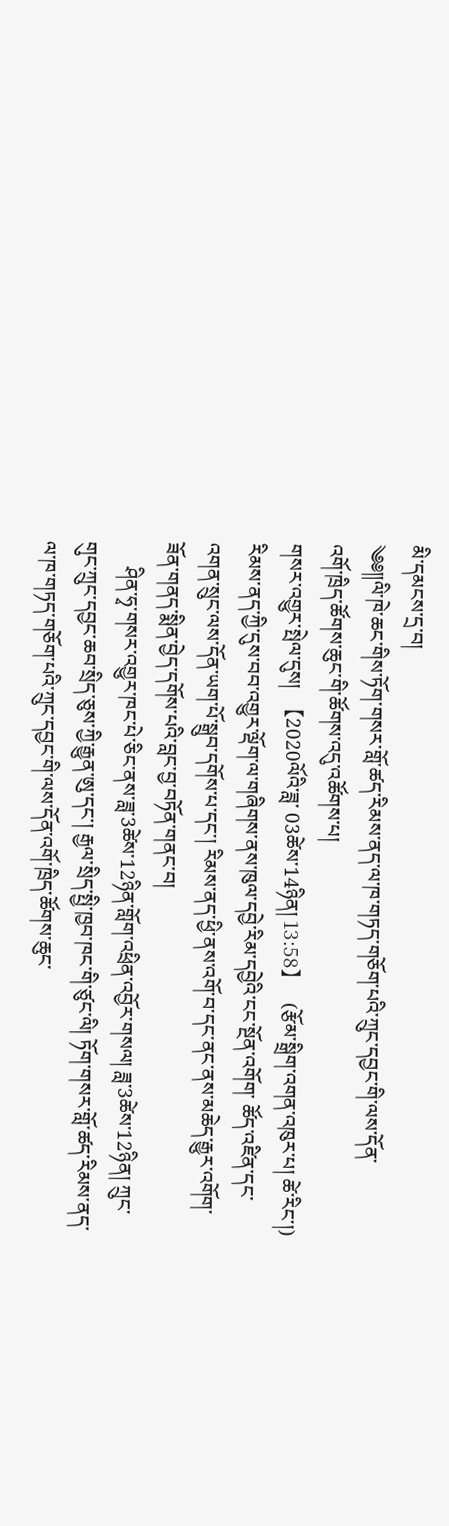མི་དམངས་དྲ་བ།
༄༅༎ལི་ཁེ་ཆང་གིས་ཏོག་གསར་གློ་ཚད་རིམས་ནད་ལ་ཁ་གཏད་གཅོག་པའི་ཀྲུང་དབྱང་གི་ལས་དོན་
འགོ་ཁྲིད་ཚོགས་ཆུང་གི་ཚོགས་འདུ་འཚོགས་པ།
གསར་འགྱུར་སྤེལ་དུས།  【2020ལོའི་ཟླ་ 03ཚེས་14ཉིན། 13:58】   (རྩོམ་སྒྲིག་འགན་འཁུར་པ། ཚེ་རིང་།)
རིམས་ནད་ཀྱི་དུས་བབ་འགྱུར་ལྡོག་ལ་གཞིགས་ནས་ཁུལ་དབྱེ་རིམ་དབྱེའི་ངང་སྔོན་འགོག་ ཚོད་འཛིན་དང་འགན་སྲུང་ལས་དོན་ཡག་པོ་སྒྲུབ་དགོས་པ་དང་། རིམས་ནད་ཕྱི་ནས་འགོ་བ་དང་ནང་ནས་མཆེད་རྒྱུར་འགོག་ཟོན་གནད་སྨིན་བྱེད་དགོས་པའི་བླང་བྱ་བཏོན་གནང་བ།
     ཤིན་ཧྭ་གསར་འགྱུར་ཁང་པེ་ཅིང་ནས་ཟླ་3ཚེས་12ཉིན་གློག་འཕྲིན་འབྱོར་གསལ། ཟླ་3ཚེས་12ཉིན། ཀྲུང་གུང་ཀྲུང་དབྱང་ཆབ་སྲིད་ཅུས་ཀྱི་རྒྱུན་ཨུ་དང་། རྒྱལ་སྲིད་སྤྱི་ཁྱབ་ཁང་གི་ཙུང་ལི། ཏོག་གསར་གློ་ཚད་རིམས་ནད་ལ་ཁ་གཏད་གཅོག་པའི་ཀྲུང་དབྱང་གི་ལས་དོན་འགོ་ཁྲིད་ཚོགས་ཆུང་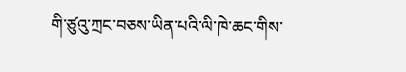གི་ཙུའུ་ཀྲང་བཅས་ཡིན་པའི་ལི་ཁེ་ཆང་གིས་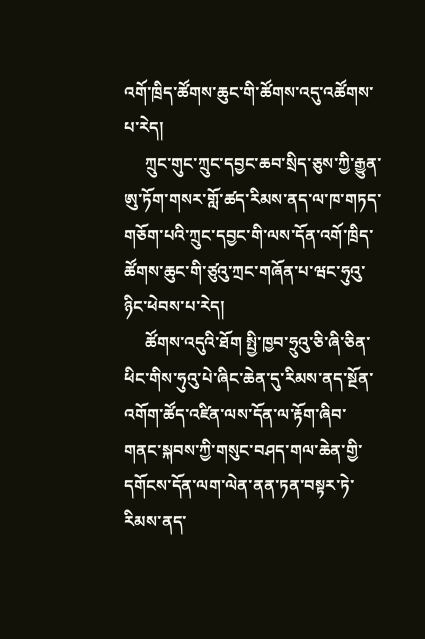འགོ་ཁྲིད་ཚོགས་ཆུང་གི་ཚོགས་འདུ་འཚོགས་པ་རེད།
     ཀྲུང་གུང་ཀྲུང་དབྱང་ཆབ་སྲིད་ཅུས་ཀྱི་རྒྱུན་ཨུ་ཏོག་གསར་གློ་ཚད་རིམས་ནད་ལ་ཁ་གཏད་གཅོག་པའི་ཀྲུང་དབྱང་གི་ལས་དོན་འགོ་ཁྲིད་ཚོགས་ཆུང་གི་ཙུའུ་ཀྲང་གཞོན་པ་ཝང་ཧུའུ་ཉིང་ཕེབས་པ་རེད།
     ཚོགས་འདུའི་ཐོག སྤྱི་ཁྱབ་ཧྲུའུ་ཅི་ཞི་ཅིན་ཕིང་གིས་ཧུའུ་པེ་ཞིང་ཆེན་དུ་རིམས་ནད་སྔོན་འགོག་ཚོད་འཛིན་ལས་དོན་ལ་རྟོག་ཞིབ་གནང་སྐབས་ཀྱི་གསུང་བཤད་གལ་ཆེན་གྱི་དགོངས་དོན་ལག་ལེན་ནན་ཏན་བསྟར་ཏེ་རིམས་ནད་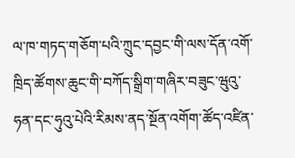ལ་ཁ་གཏད་གཅོག་པའི་ཀྲུང་དབྱང་གི་ལས་དོན་འགོ་ཁྲིད་ཚོགས་ཆུང་གི་བཀོད་སྒྲིག་གཞིར་བཟུང་ཝུའུ་ཧན་དང་ཧུའུ་པེའི་རིམས་ནད་སྔོན་འགོག་ཚོད་འཛིན་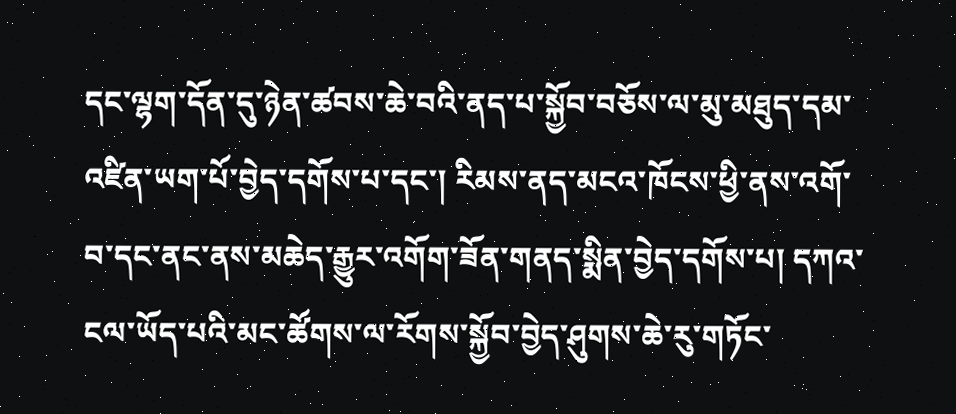དང་ལྷག་དོན་དུ་ཉེན་ཚབས་ཆེ་བའི་ནད་པ་སྐྱོབ་བཅོས་ལ་མུ་མཐུད་དམ་འཛིན་ཡག་པོ་བྱེད་དགོས་པ་དང་། རིམས་ནད་མངའ་ཁོངས་ཕྱི་ནས་འགོ་བ་དང་ནང་ནས་མཆེད་རྒྱུར་འགོག་ཟོན་གནད་སྨིན་བྱེད་དགོས་པ། དཀའ་ངལ་ཡོད་པའི་མང་ཚོགས་ལ་རོགས་སྐྱོབ་བྱེད་ཤུགས་ཆེ་རུ་གཏོང་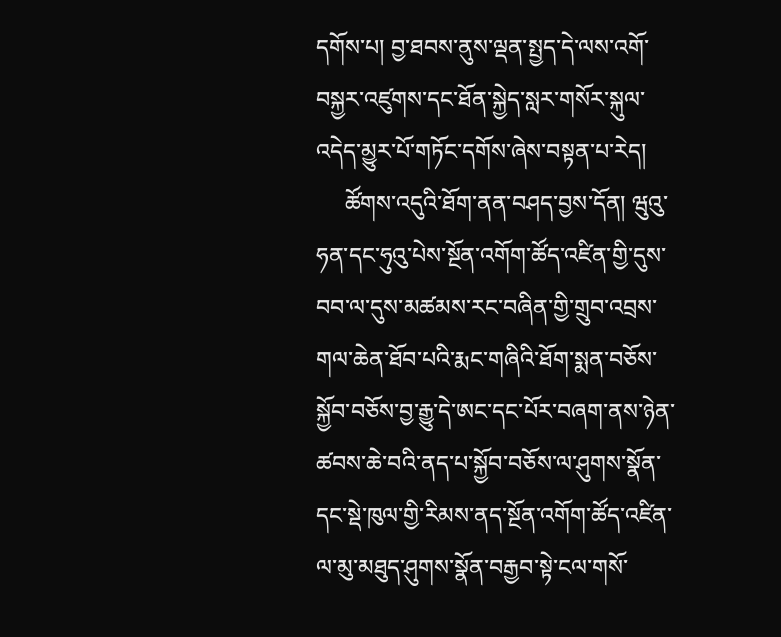དགོས་པ། བྱ་ཐབས་ནུས་ལྡན་སྤྱད་དེ་ལས་འགོ་བསྐྱར་འཛུགས་དང་ཐོན་སྐྱེད་སླར་གསོར་སྐུལ་འདེད་མྱུར་པོ་གཏོང་དགོས་ཞེས་བསྟན་པ་རེད།
     ཚོགས་འདུའི་ཐོག་ནན་བཤད་བྱས་དོན། ཝུའུ་ཧན་དང་ཧུའུ་པེས་སྔོན་འགོག་ཚོད་འཛིན་གྱི་དུས་བབ་ལ་དུས་མཚམས་རང་བཞིན་གྱི་གྲུབ་འབྲས་གལ་ཆེན་ཐོབ་པའི་རྨང་གཞིའི་ཐོག་སྨན་བཅོས་སྐྱོབ་བཅོས་བྱ་རྒྱུ་དེ་ཨང་དང་པོར་བཞག་ནས་ཉེན་ཚབས་ཆེ་བའི་ནད་པ་སྐྱོབ་བཅོས་ལ་ཤུགས་སྣོན་དང་སྡེ་ཁུལ་གྱི་རིམས་ནད་སྔོན་འགོག་ཚོད་འཛིན་ལ་མུ་མཐུད་ཤུགས་སྣོན་བརྒྱབ་སྟེ་ངལ་གསོ་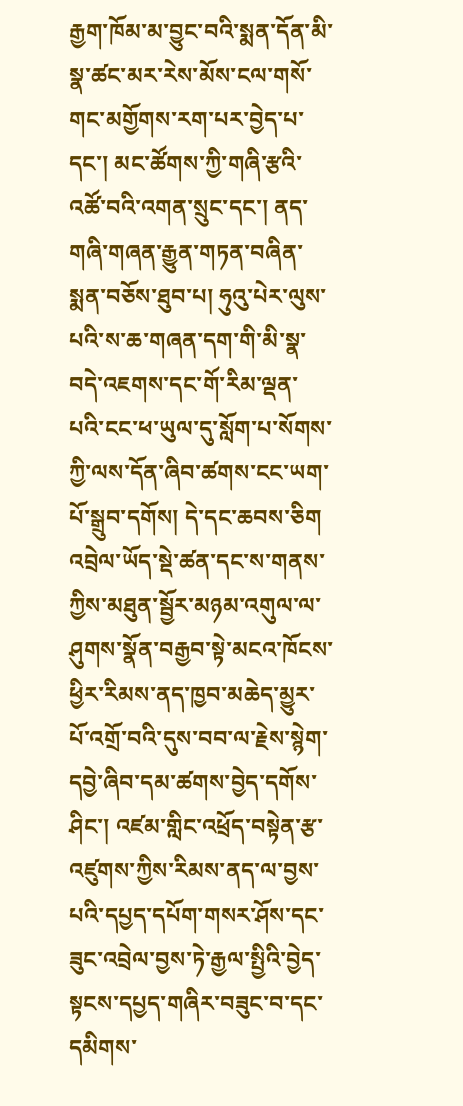རྒྱག་ཁོམ་མ་བྱུང་བའི་སྨན་དོན་མི་སྣ་ཚང་མར་རེས་མོས་ངལ་གསོ་གང་མགྱོགས་རག་པར་བྱེད་པ་དང་། མང་ཚོགས་ཀྱི་གཞི་རྩའི་འཚོ་བའི་འགན་སྲུང་དང་། ནད་གཞི་གཞན་རྒྱུན་གཏན་བཞིན་སྨན་བཅོས་ཐུབ་པ། ཧུའུ་པེར་ལུས་པའི་ས་ཆ་གཞན་དག་གི་མི་སྣ་བདེ་འཇགས་དང་གོ་རིམ་ལྡན་པའི་ངང་ཕ་ཡུལ་དུ་སློག་པ་སོགས་ཀྱི་ལས་དོན་ཞིབ་ཚགས་ངང་ཡག་པོ་སྒྲུབ་དགོས། དེ་དང་ཆབས་ཅིག འབྲེལ་ཡོད་སྡེ་ཚན་དང་ས་གནས་ཀྱིས་མཐུན་སྦྱོར་མཉམ་འགུལ་ལ་ཤུགས་སྣོན་བརྒྱབ་སྟེ་མངའ་ཁོངས་ཕྱིར་རིམས་ནད་ཁྱབ་མཆེད་མྱུར་པོ་འགྲོ་བའི་དུས་བབ་ལ་རྗེས་སྙེག་དབྱེ་ཞིབ་དམ་ཚགས་བྱེད་དགོས་ཤིང་། འཛམ་གླིང་འཕྲོད་བསྟེན་རྩ་འཛུགས་ཀྱིས་རིམས་ནད་ལ་བྱས་པའི་དཔྱད་དཔོག་གསར་ཤོས་དང་ཟུང་འབྲེལ་བྱས་ཏེ་རྒྱལ་སྤྱིའི་བྱེད་སྟངས་དཔྱད་གཞིར་བཟུང་བ་དང་དམིགས་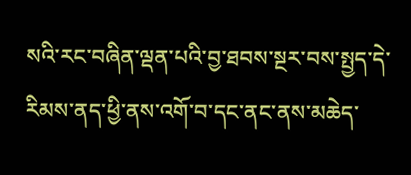སའི་རང་བཞིན་ལྡན་པའི་བྱ་ཐབས་སྔར་བས་སྤྱད་དེ་རིམས་ནད་ཕྱི་ནས་འགོ་བ་དང་ནང་ནས་མཆེད་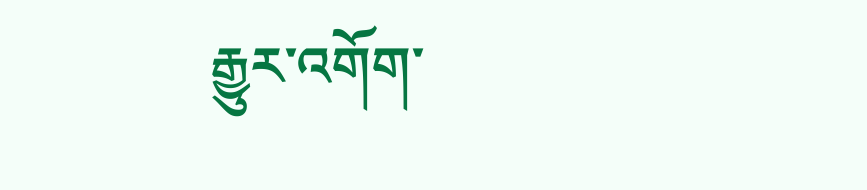རྒྱུར་འགོག་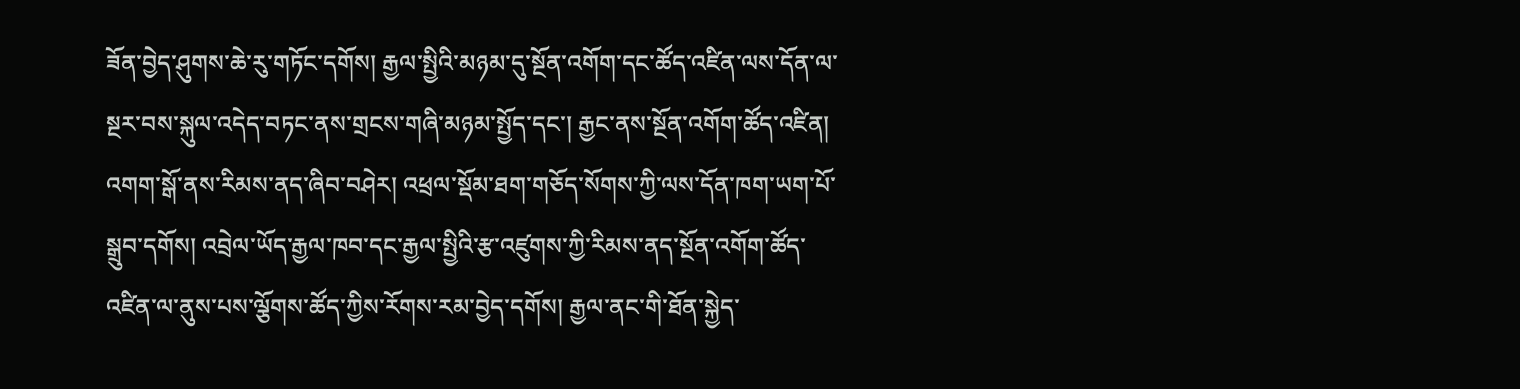ཟོན་བྱེད་ཤུགས་ཆེ་རུ་གཏོང་དགོས། རྒྱལ་སྤྱིའི་མཉམ་དུ་སྔོན་འགོག་དང་ཚོད་འཛིན་ལས་དོན་ལ་སྔར་བས་སྐུལ་འདེད་བཏང་ནས་གྲངས་གཞི་མཉམ་སྤྱོད་དང་། རྒྱང་ནས་སྔོན་འགོག་ཚོད་འཛིན། འགག་སྒོ་ནས་རིམས་ནད་ཞིབ་བཤེར། འཕྲལ་སྡོམ་ཐག་གཅོད་སོགས་ཀྱི་ལས་དོན་ཁག་ཡག་པོ་སྒྲུབ་དགོས། འབྲེལ་ཡོད་རྒྱལ་ཁབ་དང་རྒྱལ་སྤྱིའི་རྩ་འཛུགས་ཀྱི་རིམས་ནད་སྔོན་འགོག་ཚོད་འཛིན་ལ་ནུས་པས་ལྕོགས་ཚོད་ཀྱིས་རོགས་རམ་བྱེད་དགོས། རྒྱལ་ནང་གི་ཐོན་སྐྱེད་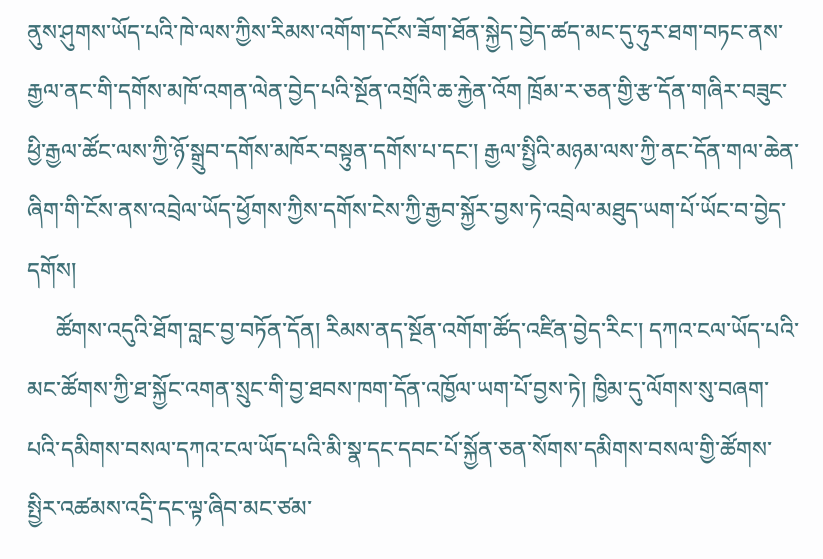ནུས་ཤུགས་ཡོད་པའི་ཁེ་ལས་ཀྱིས་རིམས་འགོག་དངོས་ཟོག་ཐོན་སྐྱེད་བྱེད་ཚད་མང་དུ་ཧུར་ཐག་བཏང་ནས་རྒྱལ་ནང་གི་དགོས་མཁོ་འགན་ལེན་བྱེད་པའི་སྔོན་འགྲོའི་ཆ་རྐྱེན་འོག ཁྲོམ་ར་ཅན་གྱི་རྩ་དོན་གཞིར་བཟུང་ཕྱི་རྒྱལ་ཚོང་ལས་ཀྱི་ཉོ་སྒྲུབ་དགོས་མཁོར་བསྟུན་དགོས་པ་དང་། རྒྱལ་སྤྱིའི་མཉམ་ལས་ཀྱི་ནང་དོན་གལ་ཆེན་ཞིག་གི་ངོས་ནས་འབྲེལ་ཡོད་ཕྱོགས་ཀྱིས་དགོས་ངེས་ཀྱི་རྒྱབ་སྐྱོར་བྱས་ཏེ་འབྲེལ་མཐུད་ཡག་པོ་ཡོང་བ་བྱེད་དགོས།
     ཚོགས་འདུའི་ཐོག་བླང་བྱ་བཏོན་དོན། རིམས་ནད་སྔོན་འགོག་ཚོད་འཛིན་བྱེད་རིང་། དཀའ་ངལ་ཡོད་པའི་མང་ཚོགས་ཀྱི་ཐ་སྐྱོང་འགན་སྲུང་གི་བྱ་ཐབས་ཁག་དོན་འཁྱོལ་ཡག་པོ་བྱས་ཏེ། ཁྱིམ་དུ་ལོགས་སུ་བཞག་པའི་དམིགས་བསལ་དཀའ་ངལ་ཡོད་པའི་མི་སྣ་དང་དབང་པོ་སྐྱོན་ཅན་སོགས་དམིགས་བསལ་གྱི་ཚོགས་སྤྱིར་འཚམས་འདྲི་དང་ལྟ་ཞིབ་མང་ཙམ་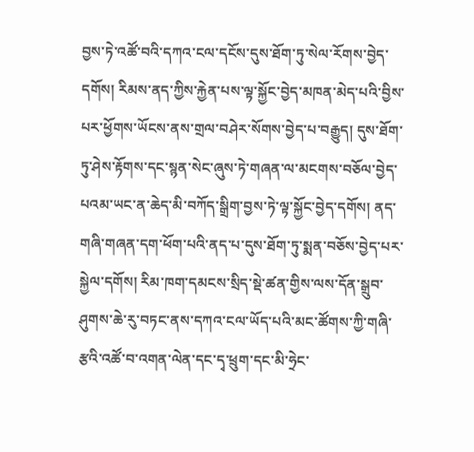བྱས་ཏེ་འཚོ་བའི་དཀའ་ངལ་དངོས་དུས་ཐོག་ཏུ་སེལ་རོགས་བྱེད་དགོས། རིམས་ནད་ཀྱིས་རྐྱེན་པས་ལྟ་སྐྱོང་བྱེད་མཁན་མེད་པའི་བྱིས་པར་ཕྱོགས་ཡོངས་ནས་གྲལ་བཤེར་སོགས་བྱེད་པ་བརྒྱུད། དུས་ཐོག་ཏུ་ཤེས་རྟོགས་དང་སྙན་སེང་ཞུས་ཏེ་གཞན་ལ་མངགས་བཅོལ་བྱེད་པའམ་ཡང་ན་ཆེད་མི་བཀོད་སྒྲིག་བྱས་ཏེ་ལྟ་སྐྱོང་བྱེད་དགོས། ནད་གཞི་གཞན་དག་ཕོག་པའི་ནད་པ་དུས་ཐོག་ཏུ་སྨན་བཅོས་བྱེད་པར་སྐྱེལ་དགོས། རིམ་ཁག་དམངས་སྲིད་སྡེ་ཚན་གྱིས་ལས་དོན་སྒྲུབ་ཤུགས་ཆེ་རུ་བཏང་ནས་དཀའ་ངལ་ཡོད་པའི་མང་ཚོགས་ཀྱི་གཞི་རྩའི་འཚོ་བ་འགན་ལེན་དང་དྭ་ཕྲུག་དང་མི་ཧྲེང་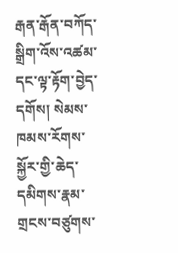རྒན་རྒོན་བཀོད་སྒྲིག་འོས་འཚམ་དང་ལྟ་རྟོག་བྱེད་དགོས། སེམས་ཁམས་རོགས་སྐྱོར་གྱི་ཆེད་དམིགས་རྣམ་གྲངས་བཙུགས་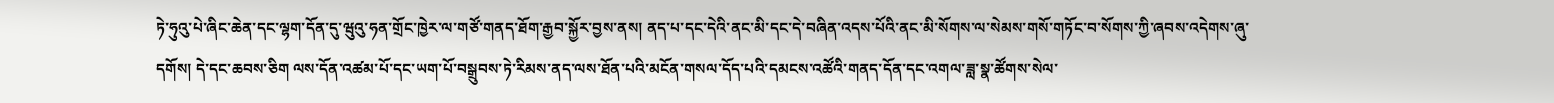ཏེ་ཧུའུ་པེ་ཞིང་ཆེན་དང་ལྷག་དོན་དུ་ཝུའུ་ཧན་གྲོང་ཁྱེར་ལ་གཙོ་གནད་ཐོག་རྒྱབ་སྐྱོར་བྱས་ནས། ནད་པ་དང་དེའི་ནང་མི་དང་དེ་བཞིན་འདས་པོའི་ནང་མི་སོགས་ལ་སེམས་གསོ་གཏོང་བ་སོགས་ཀྱི་ཞབས་འདེགས་ཞུ་དགོས། དེ་དང་ཆབས་ཅིག ལས་དོན་འཚམ་པོ་དང་ཡག་པོ་བསྒྲུབས་ཏེ་རིམས་ནད་ལས་ཐོན་པའི་མངོན་གསལ་དོད་པའི་དམངས་འཚོའི་གནད་དོན་དང་འགལ་ཟླ་སྣ་ཚོགས་སེལ་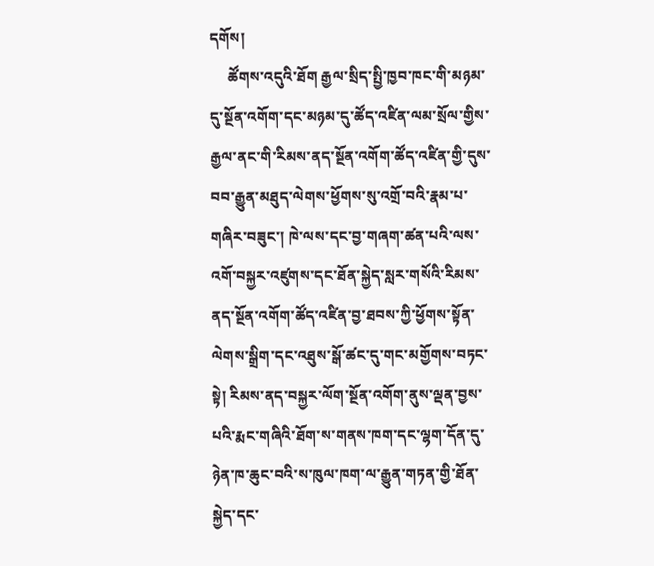དགོས།
     ཚོགས་འདུའི་ཐོག རྒྱལ་སྲིད་སྤྱི་ཁྱབ་ཁང་གི་མཉམ་དུ་སྔོན་འགོག་དང་མཉམ་དུ་ཚོད་འཛིན་ལམ་སྲོལ་གྱིས་རྒྱལ་ནང་གི་རིམས་ནད་སྔོན་འགོག་ཚོད་འཛིན་གྱི་དུས་བབ་རྒྱུན་མཐུད་ལེགས་ཕྱོགས་སུ་འགྲོ་བའི་རྣམ་པ་གཞིར་བཟུང་། ཁེ་ལས་དང་བྱ་གཞག་ཚན་པའི་ལས་འགོ་བསྐྱར་འཛུགས་དང་ཐོན་སྐྱེད་སླར་གསོའི་རིམས་ནད་སྔོན་འགོག་ཚོད་འཛིན་བྱ་ཐབས་ཀྱི་ཕྱོགས་སྟོན་ལེགས་སྒྲིག་དང་འཐུས་སྒོ་ཚང་དུ་གང་མགྱོགས་བཏང་སྟེ། རིམས་ནད་བསྐྱར་ལོག་སྔོན་འགོག་ནུས་ལྡན་བྱས་པའི་རྨང་གཞིའི་ཐོག་ས་གནས་ཁག་དང་ལྷག་དོན་དུ་ཉེན་ཁ་ཆུང་བའི་ས་ཁུལ་ཁག་ལ་རྒྱུན་གཏན་གྱི་ཐོན་སྐྱེད་དང་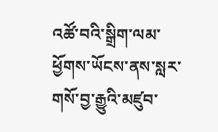འཚོ་བའི་སྒྲིག་ལམ་ཕྱོགས་ཡོངས་ནས་སླར་གསོ་བྱ་རྒྱུའི་མཛུབ་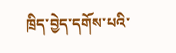ཁྲིད་བྱེད་དགོས་པའི་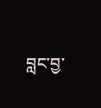བླང་བྱ་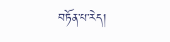བཏོན་པ་རེད།